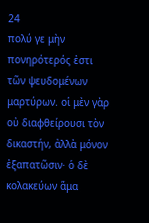24
πολύ γε μὴν πονηρότερός ἐστι τῶν ψευδομένων μαρτύρων. οἱ μὲν γὰρ οὐ διαφθείρουσι τὸν δικαστήν, ἀλλὰ μόνον ἐξαπατῶσιν· ὁ δὲ κολακεύων ἅμα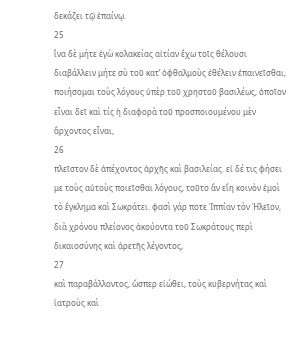δεκάζει τῷ ἐπαίνῳ.
25
ἵνα δὲ μήτε ἐγὼ κολακείας αἰτίαν ἔχω τοῖς θέλουσι διαβάλλειν μήτε σὺ τοῦ κατʼ ὀφθαλμοὺς ἐθέλειν ἐπαινεῖσθαι, ποιήσομαι τοὺς λόγους ὑπὲρ τοῦ χρηστοῦ βασιλέως, ὁποῖον εἶναι δεῖ καὶ τίς ἡ διαφορὰ τοῦ προσποιουμένου μὲν ἄρχοντος εἶναι,
26
πλεῖστον δὲ ἀπέχοντος ἀρχῆς καὶ βασιλείας. εἰ δέ τις φήσει με τοὺς αὐτοὺς ποιεῖσθαι λόγους, τοῦτο ἂν εἴη κοινὸν ἐμοὶ τὸ ἔγκλημα καὶ Σωκράτει. φασὶ γάρ ποτε Ἱππίαν τὸν Ἠλεῖον, διὰ χρόνου πλείονος ἀκούοντα τοῦ Σωκράτους περὶ δικαιοσύνης καὶ ἀρετῆς λέγοντος,
27
καὶ παραβάλλοντος, ὥσπερ εἰώθει, τοὺς κυβερνήτας καὶ ἰατροὺς καὶ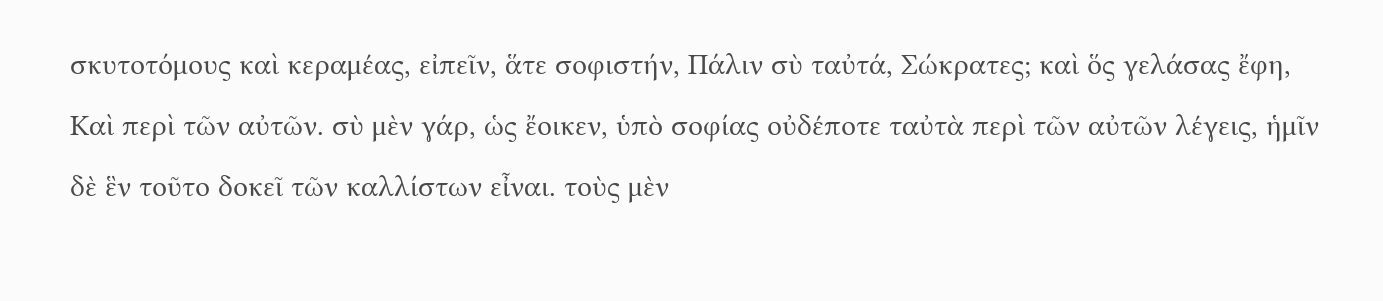σκυτοτόμους καὶ κεραμέας, εἰπεῖν, ἅτε σοφιστήν, Πάλιν σὺ ταὐτά, Σώκρατες; καὶ ὅς γελάσας ἔφη, Καὶ περὶ τῶν αὐτῶν. σὺ μὲν γάρ, ὡς ἔοικεν, ὑπὸ σοφίας οὐδέποτε ταὐτὰ περὶ τῶν αὐτῶν λέγεις, ἡμῖν δὲ ἓν τοῦτο δοκεῖ τῶν καλλίστων εἶναι. τοὺς μὲν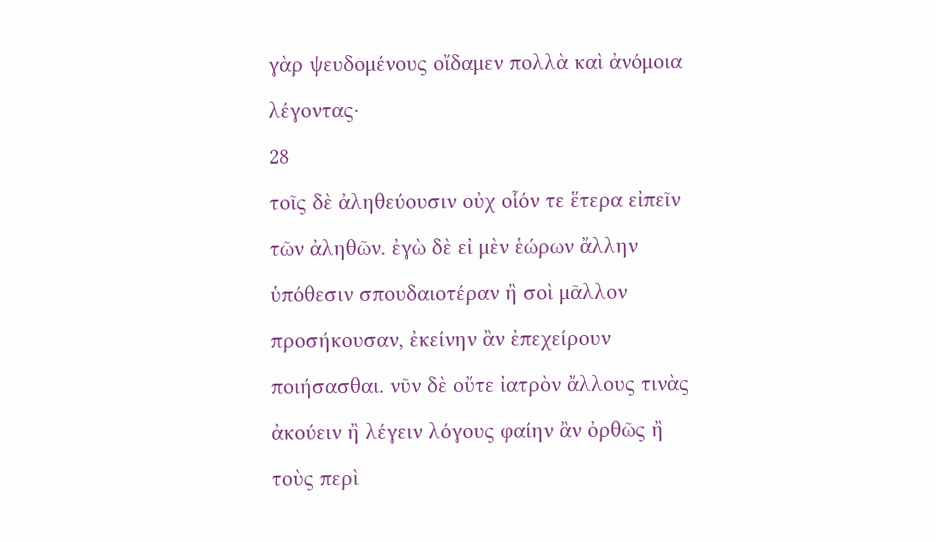γὰρ ψευδομένους οἴδαμεν πολλὰ καὶ ἀνόμοια λέγοντας·
28
τοῖς δὲ ἀληθεύουσιν οὐχ οἷόν τε ἕτερα εἰπεῖν τῶν ἀληθῶν. ἐγὼ δὲ εἰ μὲν ἑώρων ἄλλην ὑπόθεσιν σπουδαιοτέραν ἢ σοὶ μᾶλλον προσήκουσαν, ἐκείνην ἂν ἐπεχείρουν ποιήσασθαι. νῦν δὲ οὔτε ἰατρὸν ἄλλους τινὰς ἀκούειν ἢ λέγειν λόγους φαίην ἂν ὀρθῶς ἢ τοὺς περὶ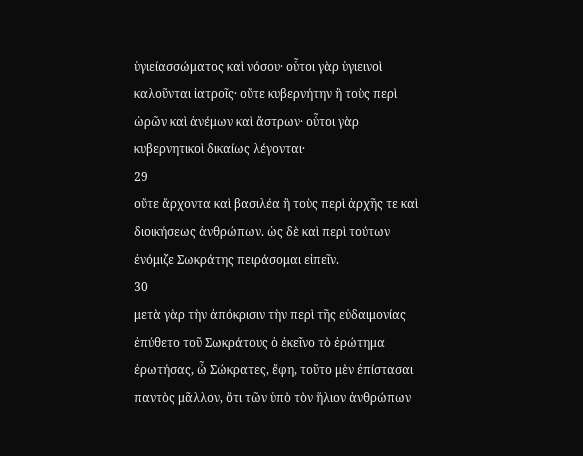ὑγιείασσώματος καὶ νόσου· οὗτοι γὰρ ὑγιεινοὶ καλοῦνται ἰατροῖς· οὔτε κυβερνήτην ἢ τοὺς περὶ ὡρῶν καὶ ἀνέμων καὶ ἄστρων· οὗτοι γὰρ κυβερνητικοὶ δικαίως λέγονται·
29
οὔτε ἄρχοντα καὶ βασιλέα ἢ τοὺς περὶ ἀρχῆς τε καὶ διοικήσεως ἀνθρώπων. ὡς δὲ καὶ περὶ τούτων ἐνόμιζε Σωκράτης πειράσομαι εἰπεῖν.
30
μετὰ γὰρ τὴν ἀπόκρισιν τὴν περὶ τῆς εὐδαιμονίας ἐπύθετο τοῦ Σωκράτους ὁ ἐκεῖνο τὸ ἐρώτημα ἐρωτήσας, ὦ Σώκρατες, ἔφη, τοῦτο μὲν ἐπίστασαι παντὸς μᾶλλον, ὅτι τῶν ὑπὸ τὸν ἥλιον ἀνθρώπων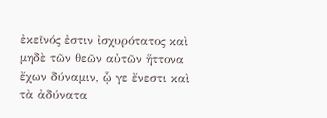ἐκεῖνός ἐστιν ἰσχυρότατος καὶ μηδὲ τῶν θεῶν αὐτῶν ἥττονα ἔχων δύναμιν, ᾧ γε ἔνεστι καὶ τὰ ἀδύνατα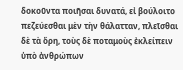δοκοῦντα ποιῆσαι δυνατά, εἰ βούλοιτο πεζεύεσθαι μὲν τὴν θάλατταν, πλεῖσθαι δὲ τὰ ὄρη, τοὺς δὲ ποταμοὺς ἐκλείπειν ὑπὸ ἀνθρώπων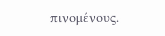πινομένους.